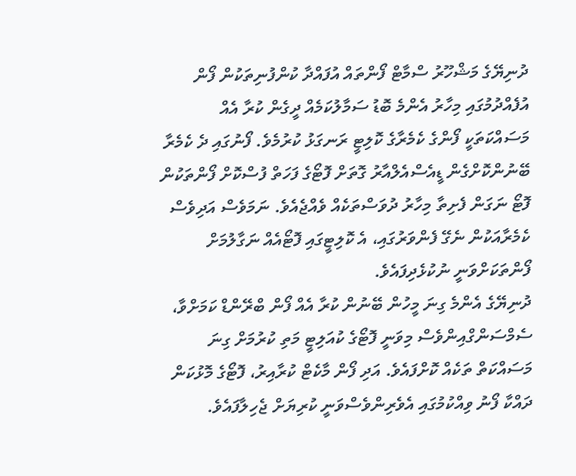ދުނިޔޭގެ މަޝްހޫރު ސްމާޓް ފޯންތައް އުފައްދާ ކުންފުނިތަކުން ފޯން އުފެއްދުމުގައި މިހާރު އެންމެ ބޮޑު ސަމާލުކަމެއް ދީގެން ކުރާ އެއް މަސައްކަތަކީ ފޯންގެ ކެމެރާގެ ކޮލިޓީ ރަނގަޅު ކުރުމެވެ. ފޯނުގައި ދެ ކެމެރާ ބޭނުންކޮށްގެން ޑީއެސްއެލްއާރު ގޮތަށް ފޮޓޯގެ ފަހަތް ފުސްކޮށް ފޯންތަކުން ފޮޓޯ ނަގަން ފެށިތާ މިހާރު ދުވަސްތަކެއް ވެއްޖެއެވެ. ނަމަވެސް އަދިވެސް ކެމެރާއަކުން ނެގޭ ފެންވަރުގައި، އެ ކޮލިޓީގައި ފޮޓޯއެއް ނަގާލުމަށް ފޯންތަކަށްވަނީ ނުކުޅެދިފައެވެ.
ދުނިޔޭގެ އެންމެ ގިނަ މީހުން ބޭނުން ކުރާ އެއް ފޯން ބްރޭންޑް ކަމަށްވާ، ސެމްސަންގްއިންވެސް މިވަނީ ފޮޓޯގެ ކުއަލިޓީ މަތި ކުރުމަށް ގިނަ މަސައްކަތް ތަކެއް ކޮށްފައެވެ. އަދި ފޯން މާކެޓް ކުރާއިރު، ފޮޓޯގެ މޮޅުކަން ދައްކާ ފޯނު ވިއްކުމުގައި އެވެރިންވެސްވަނީ ކުރިޔަށް ޖެހިލާފައެވެ.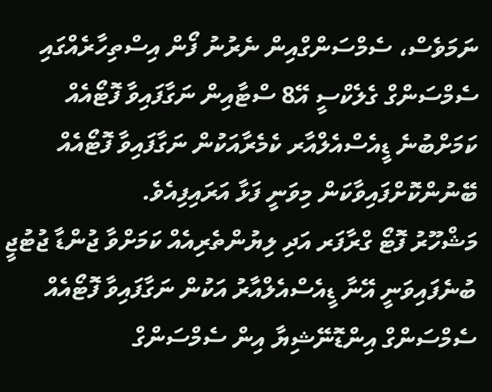ނަމަވެސް، ސެމްސަންގްއިން ނެރުނު ފޯން އިސްތިހާރެއްގައި ސެމްސަންގް ގެލެކްސީ އޭ8 ސްޓާއިން ނަގާފައިވާ ފޮޓޯއެއް ކަމަށްބުނެ ޑީއެސްއެލްއާރ ކެމެރާއަކުން ނަގާފައިވާ ފޮޓޯއެއް ބޭނުންކޮށްފައިވާކަން މިވަނީ ފަޅާ އަރައިފިއެވެ.
މަޝްހޫރު ފޮޓޯ ގްރާފަރ އަދި ލިޔުންތެރިއެއް ކަމަށްވާ ޖުންޑާ ޖުޓުޖީ ބުނެފައިވަނީ އޭނާ ޑީއެސްއެލްއާރު އަކުން ނަގާފައިވާ ފޮޓޯއެއް ސެމްސަންގް އިންޑޮނޭޝިޔާ އިން ސެމްސަންގް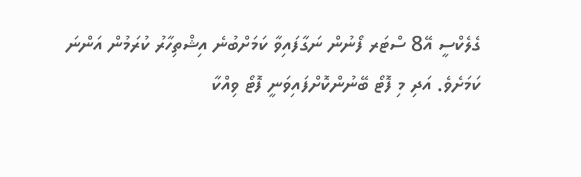ގެލެކްސީ އޭ8 ސްޓަރ ފޯނުން ނަގާފައިވާ ކަމަށްބުނެ އިޝްތިހާރު ކުރަމުން އަންނަ ކަމަށެވެ. އަދި މި ފޮޓޯ ބޭނުންކޮށްފައިވަނީ ފޮޓޯ ވިއްކާ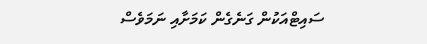ސައިޓްއަކުން ގަނެގެން ކަމަށާއި ނަމަވެސް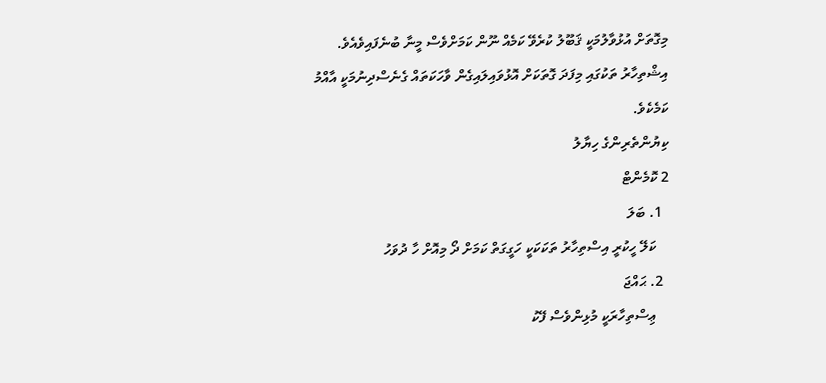މިގޮތަށް އުޅުވާލުމަކީ ޤަބޫލު ކުރެވޭ ކަމެއް ނޫން ކަމަށްވެސް މީނާ ބުނެފައިވެއެވެ.
އިޝްތިހާރު ތަކުގައި މިފަދަ ގޮތަކަށް އޮޅުވައިލައިގެން ވާހަކަތައް ގެނެސްދިނުމަކީ އާއްމު ކަމެކެވެ.
ކިޔުންތެރިންގެ ހިޔާލު
2 ކޮމެންޓް
  1. ބަލަ
    ކަލޭ ހީކުރީ އިސްތިހާރު ތަކަކަކީ ހަގީގަތް ކަމަށް ދޯ މިއޮށް ހާ ދުވަހު
  2. ޙައްޖަ
    ޢިސްތިހާރަކީ މުޅިންވެސް ފޭކު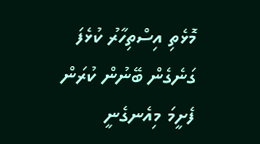މޮޅެތި އިސްތިހާރު ކުޅެފަ ގަނެގެން ބޭނުން ކުރަން ފެށީމަ މިއެނގެނީ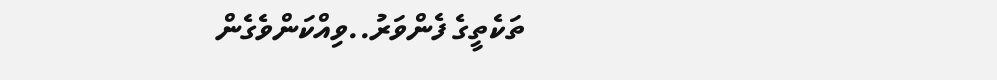ތަކެތީގެ ފެންވަރު..ވިއްކަންވެގެން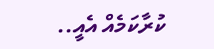ކުރާކަމެއް އެއީ..